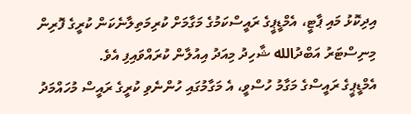އިދިކޮޅު މައި ޕާޓީ، އެމްޑީޕީގެ ރައީސްކަމުގެ މަގާމަށް ކުރިމަތިލާނެކަން ކުރީގެ ފޮރިން މިނިސްޓަރު އަބްދުالله ޝާހިދު މިއަދު އިއުލާން ކުރައްވައިފި އެވެ.
އެމްޑީޕީގެ ރައީސްގެ މަގާމު ހުސްވީ، އެ މަގާމުގައި ހުންނެވި ކުރީގެ ރައީސް މުހައްމަދު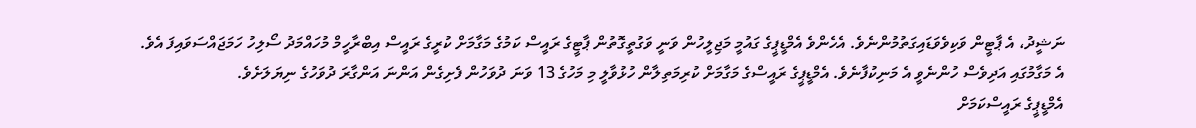ނަޝީދު، އެ ޕާޓީން ވަކިވެވަޑައިގަތުމުންނެވެ. އެހެންވެ އެމްޑީޕީގެ ގައުމީ މަޖިލީހުން ވަނީ ވަގުތީގޮތުން ޕާޓީގެ ރައީސް ކަމުގެ މަގާމަށް ކުރީގެ ރައީސް އިބްރާހީމް މުހައްމަދު ސޯލިހު ހަމަޖައްސަވައިފަ އެވެ.
އެ މަގާމުގައި އަދިވެސް ހުންނެވީ އެ މަނިކުފާނެވެ. އެމްޑީޕީގެ ރައީސްގެ މަގާމަށް ކުރިމަތިލާން ހުޅުވާލީ މި މަހުގެ 13 ވަނަ ދުވަހުން ފެށިގެން އަންނަ އަންގާރަ ދުވަހުގެ ނިޔަލަށެވެ.
އެމްޑީޕީގެ ރައީސްކަމަށް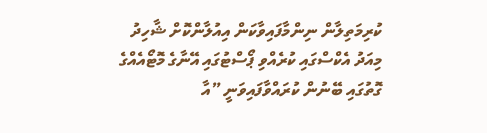ކުރިމަތިލާން ނިންމާފައިވާކަން އިއުލާންކޮށް ޝާހިދު މިއަދު އެކްސްގައި ކުރެއްވި ޕޯސްޓުގައި އޭނާގެ މޮޓޯއެއްގެ ގޮތުގައި ބޭނުން ކުރައްވާފައިވަނީ ”އާ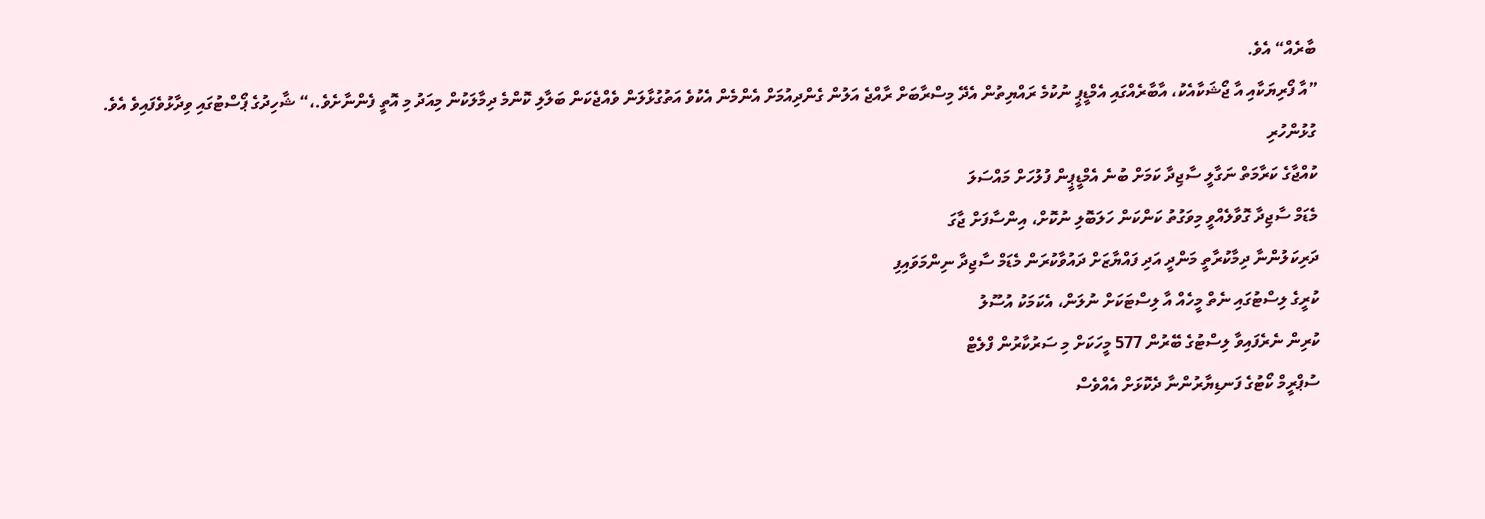ބާރެއް“ އެވެ.
”އާ ފޯރިޔަކާއި އާ ޖޯޝަކާއެކު، އާބާރެއްގައި އެމްޑީޕީ ނުކުމެ ރައްޔިތުން އެދޭ މިސްރާބަށް ރާއްޖެ އަލުން ގެންދިއުމަށް އެންމެން އެކުވެ އަތުގުޅާލަން ވެއްޖެކަން ބަލާލި ކޮންމެ ދިމާލަކުން މިއަދު މި އޮތީ ފެންނާށެވެ.،“ ޝާހިދުގެ ޕޯސްޓުގައި ވިދާޅުވެފައިވެ އެވެ.
ގުޅުންހުރި
ކުއްޖާގެ ކަރާމަތް ނަގާލީ ސާޖިދާ ކަމަށް ބުނެ އެމްޑީޕީން ފުލުހަށް މައްސަލަ
މެޑަމް ސާޖިދާ ގޮވާލެއްވީ މިވަގުތު ކަންކަން ހަލަބޮލި ނުކޮށް، އިންސާފަށް ޖާގަ
ދަރިކަލުންނާ ދިމާކުރާތީ މަންދީ އަދި ފައްޔާޒަށް ދައުވާކުރަން މެޑަމް ސާޖިދާ ނިންމަވައިފި
ކުރީގެ ލިސްޓުގައި ނެތް މީހެއް އާ ލިސްޓަކަށް ނުލަން، އެކަމަކު އުސޫލު
ކުރިން ނެރެފައިވާ ލިސްޓުގެ ބޭރުން 577 މީހަކަށް މި ސަރުކާރުން ފްލެޓް
ސުޕްރީމް ކޯޓުގެ ފަނޑިޔާރުންނާ ދެކޮޅަށް އެއްވެސް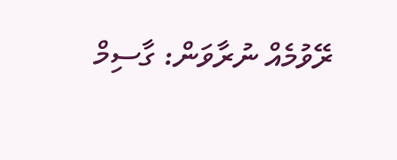ރޭވުމެއް ނުރާވަން: ގާސިމް